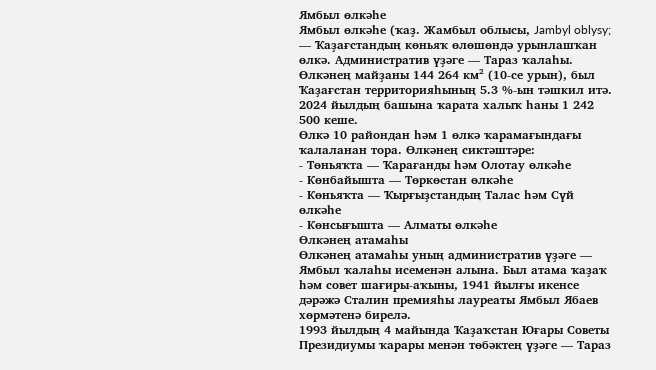Ямбыл өлкәһе
Ямбыл өлкәһе (ҡаҙ. Жамбыл облысы, Jambyl oblysy; — Ҡаҙағстандың көньяҡ өлөшөндә урынлашҡан өлкә. Административ үҙәге — Тараз ҡалаһы. Өлкәнең майҙаны 144 264 км² (10-се урын), был Ҡаҙағстан территорияһының 5.3 %-ын тәшкил итә. 2024 йылдың башына ҡарата халыҡ һаны 1 242 500 кеше.
Өлкә 10 райондан һәм 1 өлкә ҡарамағындағы ҡалаланан тора. Өлкәнең сиктәштәре:
- Төньяҡта — Ҡарағанды һәм Олотау өлкәһе
- Көнбайышта — Төркөстан өлкәһе
- Көньяҡта — Ҡырғыҙстандың Талас һәм Сүй өлкәһе
- Көнсығышта — Алматы өлкәһе
Өлкәнең атамаһы
Өлкәнең атамаһы уның административ үҙәге — Ямбыл ҡалаһы исеменән алына. Был атама ҡаҙаҡ һәм совет шағиры-аҡыны, 1941 йылғы икенсе дәрәжә Сталин премияһы лауреаты Ямбыл Ябаев хөрмәтенә бирелә.
1993 йылдың 4 майында Ҡаҙаҡстан Юғары Советы Президиумы ҡарары менән төбәктең үҙәге — Тараз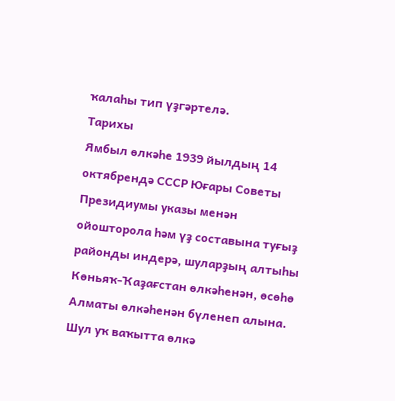ҡалаһы тип үҙгәртелә.
Тарихы
Ямбыл өлкәһе 1939 йылдың 14 октябрендә СССР Юғары Советы Президиумы указы менән ойошторола һәм үҙ составына туғыҙ районды индерә, шуларҙың алтыһы Көньяҡ-Ҡаҙағстан өлкәһенән, өсөһө Алматы өлкәһенән бүленеп алына.
Шул уҡ ваҡытта өлкә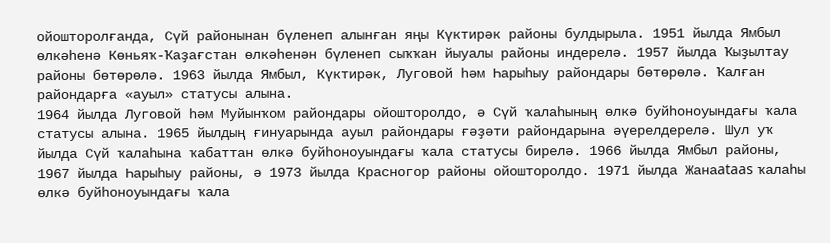ойошторолғанда, Сүй районынан бүленеп алынған яңы Күктирәк районы булдырыла. 1951 йылда Ямбыл өлкәһенә Көньяҡ-Ҡаҙағстан өлкәһенән бүленеп сыҡҡан йыуалы районы индерелә. 1957 йылда Ҡыҙылтау районы бөтөрөлә. 1963 йылда Ямбыл, Күктирәк, Луговой һәм Һарыһыу райондары бөтөрөлә. Ҡалған райондарға «ауыл» статусы алына.
1964 йылда Луговой һәм Муйынҡом райондары ойошторолдо, ә Сүй ҡалаһының өлкә буйһоноуындағы ҡала статусы алына. 1965 йылдың ғинуарында ауыл райондары ғәҙәти райондарына әүерелдерелә. Шул уҡ йылда Сүй ҡалаһына ҡабаттан өлкә буйһоноуындағы ҡала статусы бирелә. 1966 йылда Ямбыл районы, 1967 йылда Һарыһыу районы, ә 1973 йылда Красногор районы ойошторолдо. 1971 йылда Жанаataas ҡалаһы өлкә буйһоноуындағы ҡала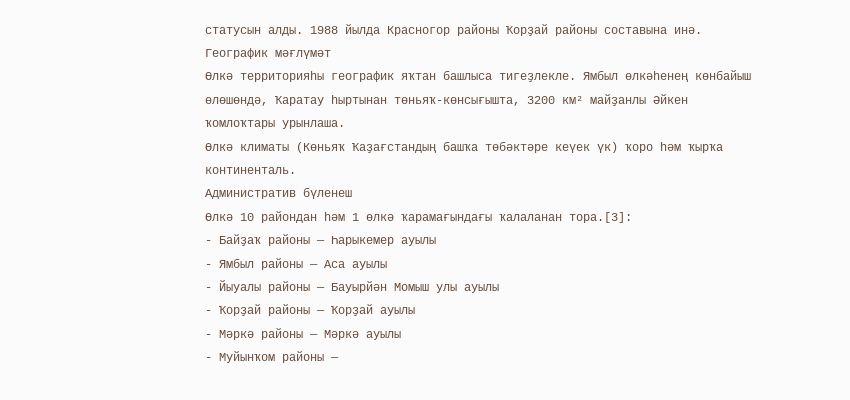статусын алды. 1988 йылда Красногор районы Ҡорҙай районы составына инә.
Географик мәғлүмәт
Өлкә территорияһы географик яҡтан башлыса тигеҙлекле. Ямбыл өлкәһенең көнбайыш өлөшөндә, Ҡаратау һыртынан төньяҡ-көнсығышта, 3200 км² майҙанлы Әйкен ҡомлоҡтары урынлаша.
Өлкә климаты (Көньяҡ Ҡаҙағстандың башҡа төбәктәре кеүек үк) ҡоро һәм ҡырҡа континенталь.
Административ бүленеш
Өлкә 10 райондан һәм 1 өлкә ҡарамағындағы ҡалаланан тора.[3]:
- Байҙаҡ районы — Һарыкемер ауылы
- Ямбыл районы — Аса ауылы
- Йыуалы районы — Бауырйән Момыш улы ауылы
- Ҡорҙай районы — Ҡорҙай ауылы
- Мәркә районы — Мәркә ауылы
- Муйынҡом районы —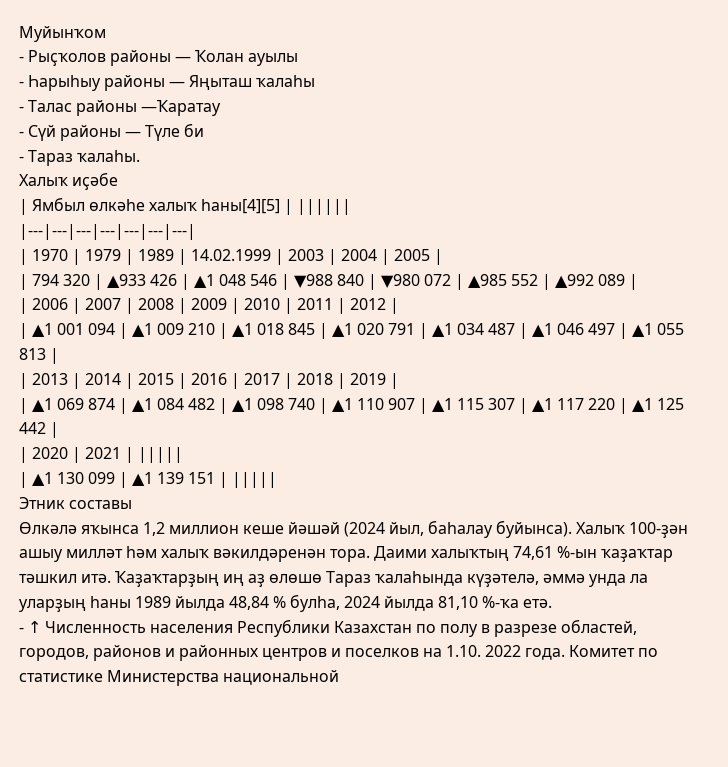Муйынҡом
- Рыҫҡолов районы — Ҡолан ауылы
- Һарыһыу районы — Яңыташ ҡалаһы
- Талас районы —Ҡаратау
- Сүй районы — Түле би
- Тараз ҡалаһы.
Халыҡ иҫәбе
| Ямбыл өлкәһе халыҡ һаны[4][5] | ||||||
|---|---|---|---|---|---|---|
| 1970 | 1979 | 1989 | 14.02.1999 | 2003 | 2004 | 2005 |
| 794 320 | ▲933 426 | ▲1 048 546 | ▼988 840 | ▼980 072 | ▲985 552 | ▲992 089 |
| 2006 | 2007 | 2008 | 2009 | 2010 | 2011 | 2012 |
| ▲1 001 094 | ▲1 009 210 | ▲1 018 845 | ▲1 020 791 | ▲1 034 487 | ▲1 046 497 | ▲1 055 813 |
| 2013 | 2014 | 2015 | 2016 | 2017 | 2018 | 2019 |
| ▲1 069 874 | ▲1 084 482 | ▲1 098 740 | ▲1 110 907 | ▲1 115 307 | ▲1 117 220 | ▲1 125 442 |
| 2020 | 2021 | |||||
| ▲1 130 099 | ▲1 139 151 | |||||
Этник составы
Өлкәлә яҡынса 1,2 миллион кеше йәшәй (2024 йыл, баһалау буйынса). Халыҡ 100-ҙән ашыу милләт һәм халыҡ вәкилдәренән тора. Даими халыҡтың 74,61 %‑ын ҡаҙаҡтар тәшкил итә. Ҡаҙаҡтарҙың иң аҙ өлөшө Тараз ҡалаһында күҙәтелә, әммә унда ла уларҙың һаны 1989 йылда 48,84 % булһа, 2024 йылда 81,10 %‑ҡа етә.
- ↑ Численность населения Республики Казахстан по полу в разрезе областей, городов, районов и районных центров и поселков на 1.10. 2022 года. Комитет по статистике Министерства национальной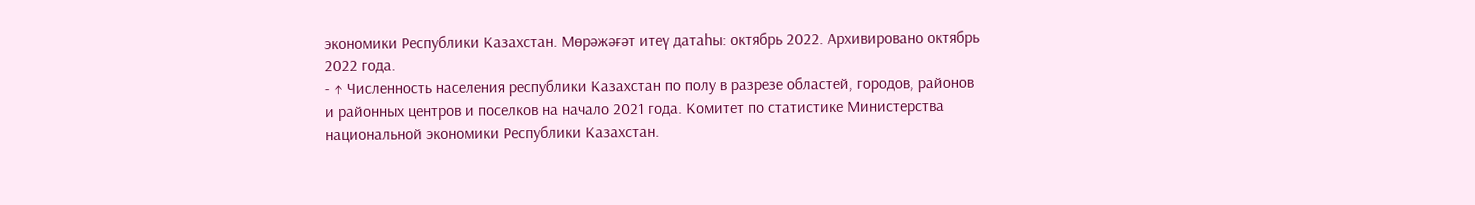экономики Республики Казахстан. Мөрәжәғәт итеү датаһы: октябрь 2022. Архивировано октябрь 2022 года.
- ↑ Численность населения республики Казахстан по полу в разрезе областей, городов, районов и районных центров и поселков на начало 2021 года. Комитет по статистике Министерства национальной экономики Республики Казахстан.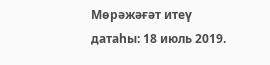Мөрәжәғәт итеү датаһы: 18 июль 2019.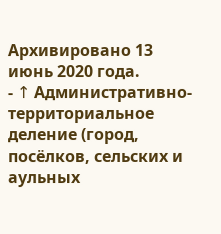Архивировано 13 июнь 2020 года.
- ↑ Административно-территориальное деление (город, посёлков, сельских и аульных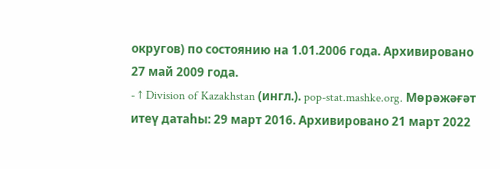округов) по состоянию на 1.01.2006 года. Архивировано 27 май 2009 года.
- ↑ Division of Kazakhstan (ингл.). pop-stat.mashke.org. Мөрәжәғәт итеү датаһы: 29 март 2016. Архивировано 21 март 2022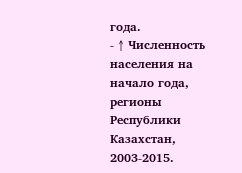года.
- ↑ Численность населения на начало года, регионы Республики Казахстан, 2003-2015.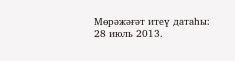Мөрәжәғәт итеү датаһы: 28 июль 2013.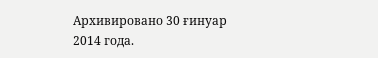Архивировано 30 ғинуар 2014 года.